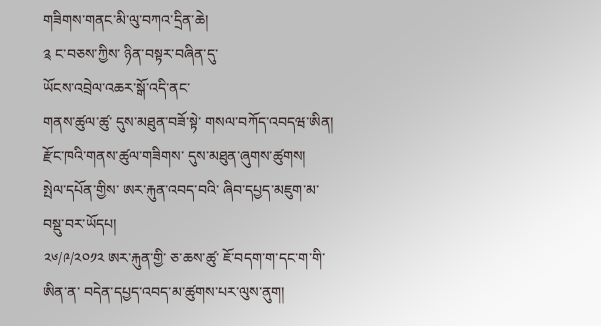གཟིགས་གནང་མི་ལུ་བཀའ་དྲིན་ཆེ།
༉ ང་བཅས་ཀྱིས་ ཉིན་བསྟར་བཞིན་དུ་
ཡོངས་འབྲེལ་འཆར་སྒོ་འདི་ནང་
གནས་ཚུལ་ཚུ་ དུས་མཐུན་བཟོ་སྟེ་ གསལ་བཀོད་འབདཝ་ཨིན།
རྫོང་ཁའི་གནས་ཚུལ་གཟིགས་ དུས་མཐུན་ཞུགས་ཚུགས།
སྤེལ་དཔོན་གྱིས་ ཨར་རྐུན་འབད་བའི་ ཞིབ་དཔྱད་མཇུག་མ་བསྡུ་བར་ཡོདཔ།
༢༦/༩/༢༠༡༢ ཨར་རྐུན་གྱི་ ཅ་ཆས་ཚུ་ ཇོ་བདག་ག་དང་ག་གི་ཨིན་ན་ བདེན་དཔྱད་འབད་མ་ཚུགས་པར་ལུས་ནུག།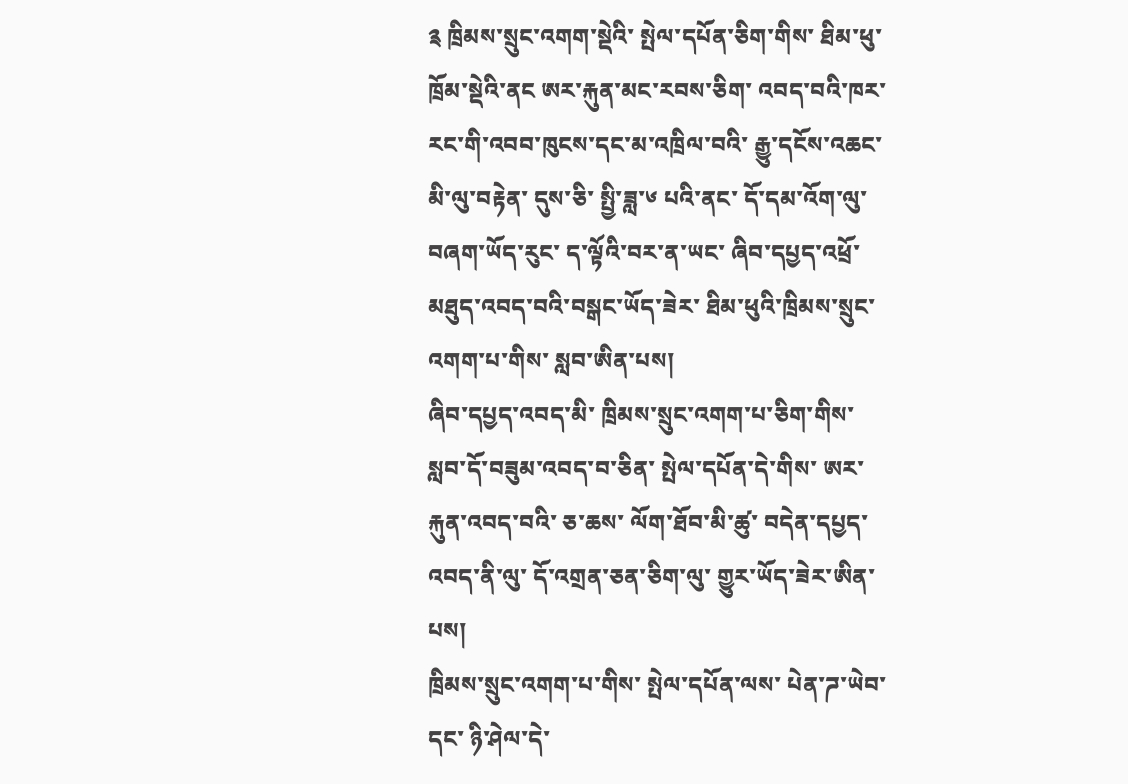༉ ཁྲིམས་སྲུང་འགག་སྡེའི་ སྤེལ་དཔོན་ཅིག་གིས་ ཐིམ་ཕུ་ཁྲོམ་སྡེའི་ནང ཨར་རྐུན་མང་རབས་ཅིག་ འབད་བའི་ཁར་ རང་གི་འབབ་ཁུངས་དང་མ་འཁྲིལ་བའི་ རྒྱུ་དངོས་འཆང་མི་ལུ་བརྟེན་ དུས་ཅི་ སྤྱི་ཟླ་༦ པའི་ནང་ དོ་དམ་འོག་ལུ་བཞག་ཡོད་རུང་ ད་ལྟོའི་བར་ན་ཡང་ ཞིབ་དཔྱད་འཕྲོ་མཐུད་འབད་བའི་བསྒང་ཡོད་ཟེར་ ཐིམ་ཕུའི་ཁྲིམས་སྲུང་འགག་པ་གིས་ སླབ་ཨིན་པས།
ཞིབ་དཔྱད་འབད་མི་ ཁྲིམས་སྲུང་འགག་པ་ཅིག་གིས་ སླབ་དོ་བཟུམ་འབད་བ་ཅིན་ སྤེལ་དཔོན་དེ་གིས་ ཨར་རྐུན་འབད་བའི་ ཅ་ཆས་ ལོག་ཐོབ་མི་ཚུ་ བདེན་དཔྱད་འབད་ནི་ལུ་ དོ་འགྲན་ཅན་ཅིག་ལུ་ གྱུར་ཡོད་ཟེར་ཨིན་པས།
ཁྲིམས་སྲུང་འགག་པ་གིས་ སྤེལ་དཔོན་ལས་ པེན་ཌ་ཡེབ་དང་ ཉི་ཤེལ་དེ་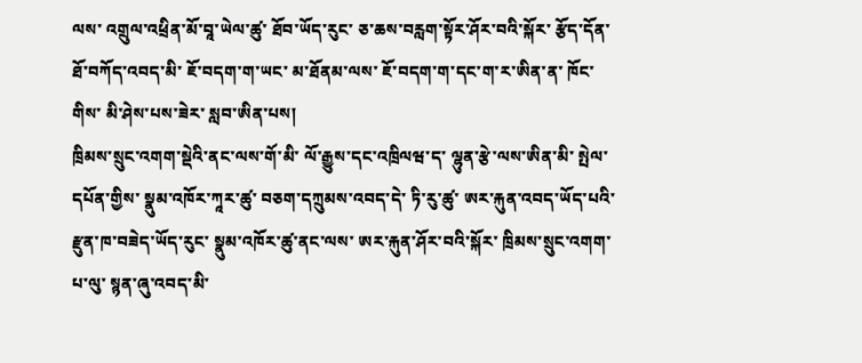ལས་ འགྲུལ་འཕྲིན་མོ་བཱ་ཡེལ་ཚུ་ ཐོབ་ཡོད་རུང་ ཅ་ཆས་བརླག་སྟོར་ཤོར་བའི་སྐོར་ རྩོད་དོན་ཐོ་བཀོད་འབད་མི་ ཇོ་བདག་ག་ཡང་ མ་ཐོནམ་ལས་ ཇོ་བདག་ག་དང་ག་ར་ཨིན་ན་ ཁོང་གིས་ མི་ཤེས་པས་ཟེར་ སླབ་ཨིན་པས།
ཁྲིམས་སྲུང་འགག་སྡེའི་ནང་ལས་གོ་མི་ ལོ་རྒྱུས་དང་འཁྲིལཝ་ད་ ལྷུན་རྩེ་ལས་ཨིན་མི་ སྤེལ་དཔོན་གྱིས་ སྣུམ་འཁོར་ཀཱར་ཚུ་ བཅག་དཀྲུམས་འབད་དེ་ ཏི་རུ་ཚུ་ ཨར་རྐུན་འབད་ཡོད་པའི་ རྫུན་ཁ་བཟེད་ཡོད་རུང་ སྣུམ་འཁོར་ཚུ་ནང་ལས་ ཨར་རྐུན་ཤོར་བའི་སྐོར་ ཁྲིམས་སྲུང་འགག་པ་ལུ་ སྙན་ཞུ་འབད་མི་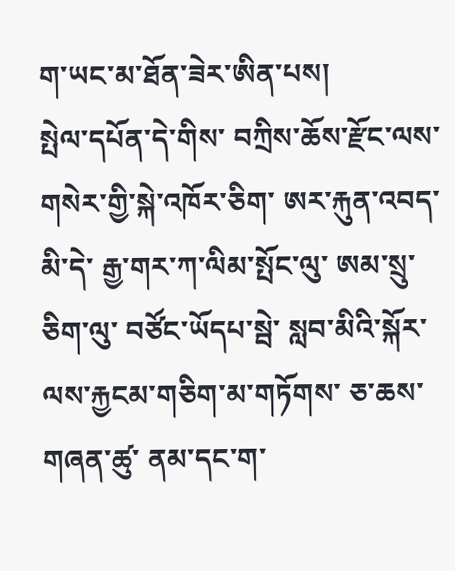ག་ཡང་མ་ཐོན་ཟེར་ཨིན་པས།
སྤེལ་དཔོན་དེ་གིས་ བཀྲིས་ཆོས་རྫོང་ལས་ གསེར་གྱི་སྐེ་འཁོར་ཅིག་ ཨར་རྐུན་འབད་མི་དེ་ རྒྱ་གར་ཀ་ལིམ་སྤོང་ལུ་ ཨམ་སྲུ་ཅིག་ལུ་ བཙོང་ཡོདཔ་སྦེ་ སླབ་མིའི་སྐོར་ལས་རྐྱངམ་གཅིག་མ་གཏོགས་ ཅ་ཆས་གཞན་ཚུ་ ནམ་དང་ག་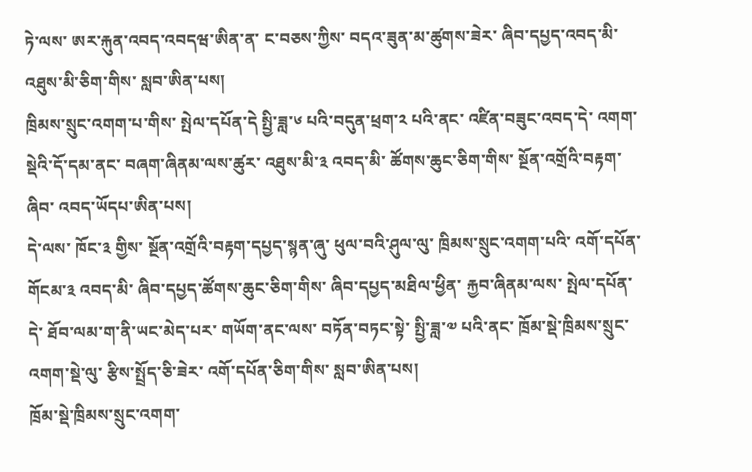ཏེ་ལས་ ཨར་རྐུན་འབད་འབདཝ་ཨིན་ན་ ང་བཅས་ཀྱིས་ བདའ་ཟུན་མ་ཚུགས་ཟེར་ ཞིབ་དཔྱད་འབད་མི་ འཐུས་མི་ཅིག་གིས་ སླབ་ཨིན་པས།
ཁྲིམས་སྲུང་འགག་པ་གིས་ སྤེལ་དཔོན་དེ སྤྱི་ཟླ་༦ པའི་བདུན་ཕྲག་༢ པའི་ནང་ འཛིན་བཟུང་འབད་དེ་ འགག་སྡེའི་དོ་དམ་ནང་ བཞག་ཞིནམ་ལས་ཚུར་ འཐུས་མི་༣ འབད་མི་ ཚོགས་ཆུང་ཅིག་གིས་ སྔོན་འགྲོའི་བརྟག་ཞིབ་ འབད་ཡོདཔ་ཨིན་པས།
དེ་ལས་ ཁོང་༣ གྱིས་ སྔོན་འགྲོའི་བརྟག་དཔྱད་སྙན་ཞུ་ ཕུལ་བའི་ཤུལ་ལུ་ ཁྲིམས་སྲུང་འགག་པའི་ འགོ་དཔོན་གོངམ་༣ འབད་མི་ ཞིབ་དཔྱད་ཚོགས་ཆུང་ཅིག་གིས་ ཞིབ་དཔྱད་མཐིལ་ཕྱིན་ རྐྱབ་ཞིནམ་ལས་ སྤེལ་དཔོན་དེ་ ཐོབ་ལམ་ག་ནི་ཡང་མེད་པར་ གཡོག་ནང་ལས་ བཏོན་བཏང་སྟེ་ སྤྱི་ཟླ་༧ པའི་ནང་ ཁྲོམ་སྡེ་ཁྲིམས་སྲུང་འགག་སྡེ་ལུ་ རྩིས་སྤྲོད་ཅི་ཟེར་ འགོ་དཔོན་ཅིག་གིས་ སླབ་ཨིན་པས།
ཁྲོམ་སྡེ་ཁྲིམས་སྲུང་འགག་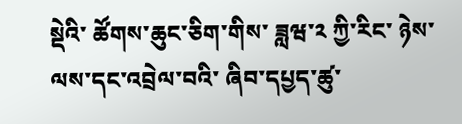སྡེའི་ ཚོགས་ཆུང་ཅིག་གིས་ ཟླཝ་༢ ཀྱི་རིང་ ཉེས་ལས་དང་འབྲེལ་བའི་ ཞིབ་དཔྱད་ཚུ་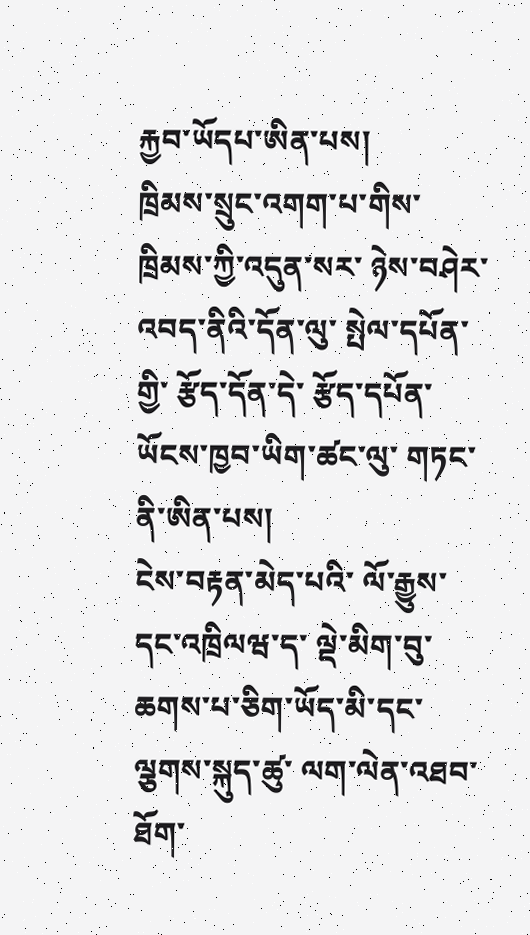རྐྱབ་ཡོདཔ་ཨིན་པས།
ཁྲིམས་སྲུང་འགག་པ་གིས་ ཁྲིམས་ཀྱི་འདུན་སར་ ཉེས་བཤེར་འབད་ནིའི་དོན་ལུ་ སྤེལ་དཔོན་གྱི་ རྩོད་དོན་དེ་ རྩོད་དཔོན་ཡོངས་ཁྱབ་ཡིག་ཚང་ལུ་ གཏང་ནི་ཨིན་པས།
ངེས་བརྟན་མེད་པའི་ ལོ་རྒྱུས་དང་འཁྲིལཝ་ད་ ལྡེ་མིག་བུ་ཆགས་པ་ཅིག་ཡོད་མི་དང་ ལྕགས་སྐུད་ཚུ་ ལག་ལེན་འཐབ་ཐོག་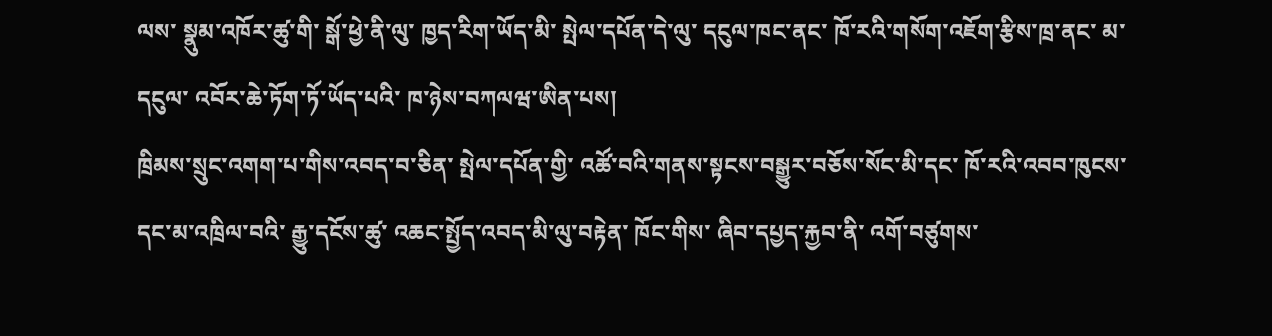ལས་ སྣུམ་འཁོར་ཚུ་གི་ སྒོ་ཕྱེ་ནི་ལུ་ ཁྱད་རིག་ཡོད་མི་ སྤེལ་དཔོན་དེ་ལུ་ དངུལ་ཁང་ནང་ ཁོ་རའི་གསོག་འཇོག་རྩིས་ཁྲ་ནང་ མ་དངུལ་ འབོར་ཆེ་ཏོག་ཏོ་ཡོད་པའི་ ཁ་ཉེས་བཀལཝ་ཨིན་པས།
ཁྲིམས་སྲུང་འགག་པ་གིས་འབད་བ་ཅིན་ སྤེལ་དཔོན་གྱི་ འཚོ་བའི་གནས་སྟངས་བསྒྱུར་བཅོས་སོང་མི་དང་ ཁོ་རའི་འབབ་ཁུངས་དང་མ་འཁྲིལ་བའི་ རྒྱུ་དངོས་ཚུ་ འཆང་སྤྱོད་འབད་མི་ལུ་བརྟེན་ ཁོང་གིས་ ཞིབ་དཔྱད་རྐྱབ་ནི་ འགོ་བཙུགས་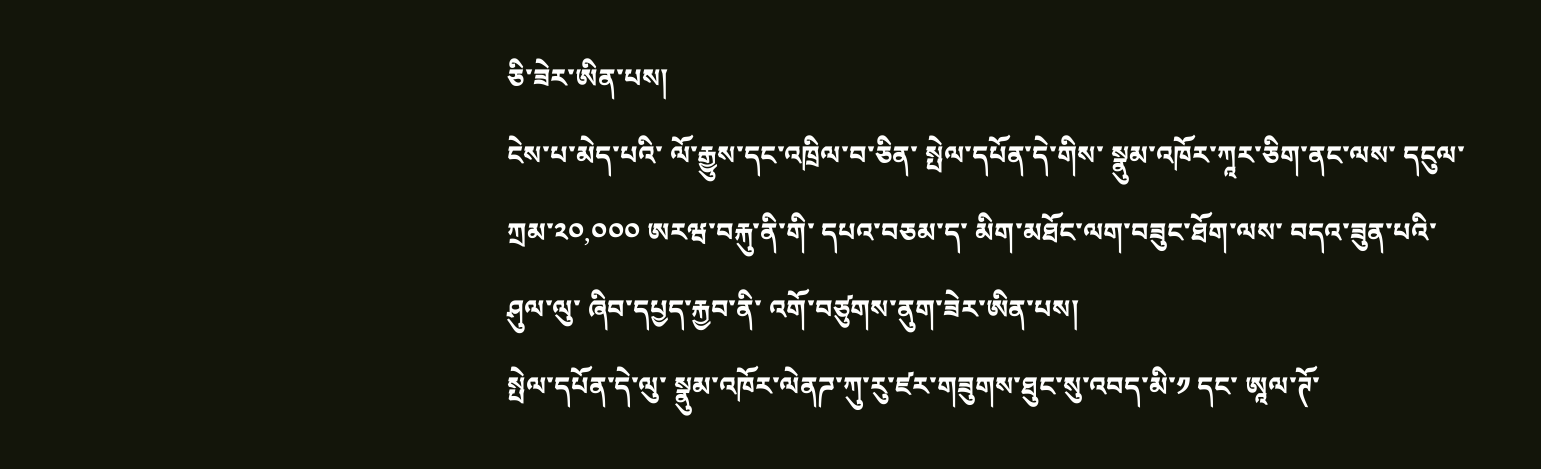ཅི་ཟེར་ཨིན་པས།
ངེས་པ་མེད་པའི་ ལོ་རྒྱུས་དང་འཁྲིལ་བ་ཅིན་ སྤེལ་དཔོན་དེ་གིས་ སྣུམ་འཁོར་ཀཱར་ཅིག་ནང་ལས་ དངུལ་ཀྲམ་༢༠,༠༠༠ ཨརཝ་བརྐུ་ནི་གི་ དཔའ་བཅམ་ད་ མིག་མཐོང་ལག་བཟུང་ཐོག་ལས་ བདའ་ཟུན་པའི་ཤུལ་ལུ་ ཞིབ་དཔྱད་རྐྱབ་ནི་ འགོ་བཙུགས་ནུག་ཟེར་ཨིན་པས།
སྤེལ་དཔོན་དེ་ལུ་ སྣུམ་འཁོར་ལེནཌ་ཀུ་རུ་ཛར་གཟུགས་ཐུང་སུ་འབད་མི་༡ དང་ ཨཱལ་ཊོ་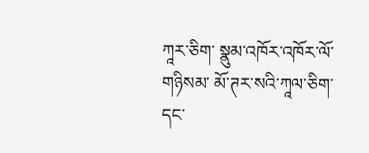ཀཱར་ཅིག་ སྣུམ་འཁོར་འཁོར་ལོ་གཉིསམ་ མོ་ཊར་སའི་ཀཱལ་ཅིག་དང་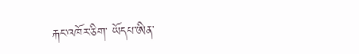རྐང་འཁོར་ཅིག་ ཡོདཔ་ཨིན་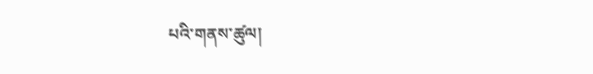པའི་གནས་ཚུལ།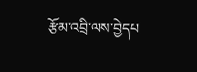རྩོམ་འབྲི་ལས་བྱེདཔ